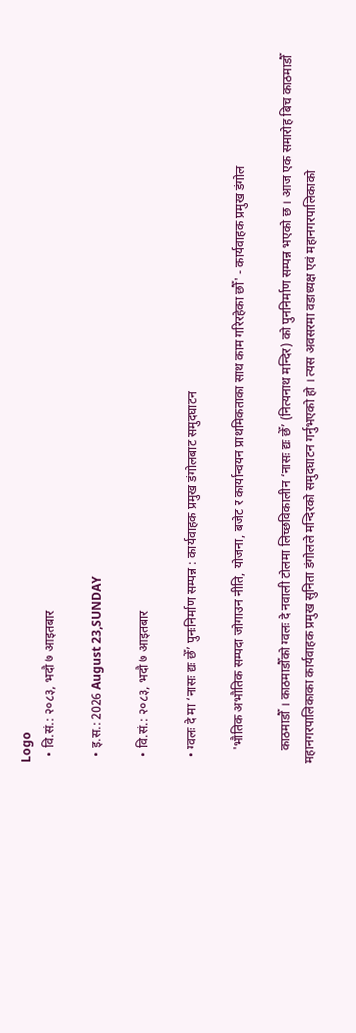Logo
  • वि.सं.: २०८३, भदौ ७ आइतबार

  • इ.स.: 2026 August 23,SUNDAY

  • वि.सं.: २०८३, भदौ ७ आइतबार

  • ग्वलः दे मा ‘नासः द्यः छेँ’ पुनःनिर्माण सम्पन्न : कार्यवाहक प्रमुख डंगोलबाट समुदघाटन

    'भौतिक अभौतिक सम्पदा जोगाउन नीति, योजना, बजेट र कार्यान्वयन प्राथमिकताका साथ काम गरिरहेका छौँ' - कार्यवाहक प्रमुख डंगोल

    काठमाडौँ । काठमाडौँको ग्वलः दे नवाली टोलमा लिच्छविकालीन ‘नासः द्यः छेँ’ (नित्यनाथ मन्दिर) को पुननिर्माण सम्पन्न भएको छ । आज एक समारोह बिच काठमाडौँ महानगरपालिकाका कार्यवाहक प्रमुख सुनिता डंगोलले मन्दिरको समुदघाटन गर्नुभएको हो । त्यस अवसरमा वडाध्यक्ष एवं महानगरपालिकाको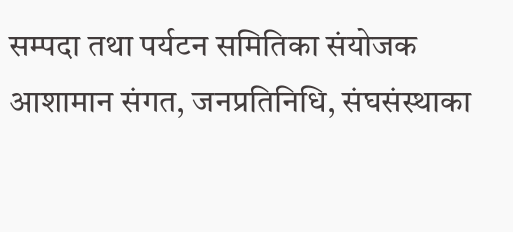सम्पदा तथा पर्यटन समितिका संयोजक आशामान संगत, जनप्रतिनिधि, संघसंस्थाका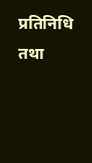प्रतिनिधि तथा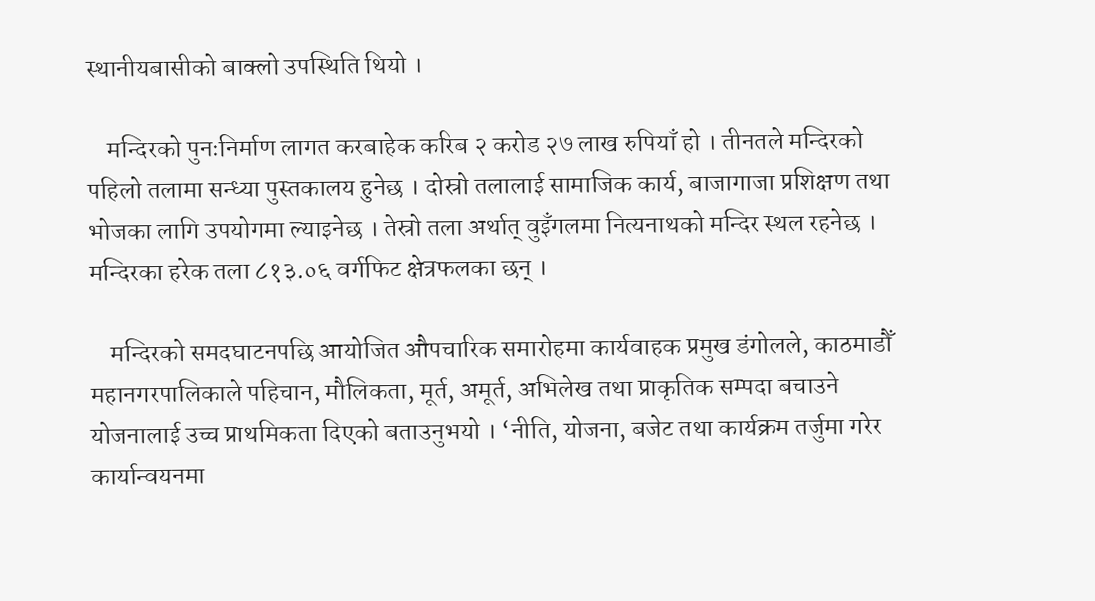स्थानीयबासीको बाक्लो उपस्थिति थियो ।

    मन्दिरको पुनःनिर्माण लागत करबाहेक करिब २ करोड २७ लाख रुपियाँ हो । तीनतले मन्दिरको पहिलो तलामा सन्ध्या पुस्तकालय हुनेछ । दोस्रो तलालाई सामाजिक कार्य, बाजागाजा प्रशिक्षण तथा भोजका लागि उपयोगमा ल्याइनेछ । तेस्रो तला अर्थात् वुइँगलमा नित्यनाथको मन्दिर स्थल रहनेछ । मन्दिरका हरेक तला ८१३.०६ वर्गफिट क्षेत्रफलका छन् ।

    मन्दिरको समदघाटनपछि आयोजित औपचारिक समारोहमा कार्यवाहक प्रमुख डंगोलले, काठमाडौँ महानगरपालिकाले पहिचान, मौलिकता, मूर्त, अमूर्त, अभिलेख तथा प्राकृतिक सम्पदा बचाउने योजनालाई उच्च प्राथमिकता दिएको बताउनुभयो । ‘नीति, योजना, बजेट तथा कार्यक्रम तर्जुमा गरेर कार्यान्वयनमा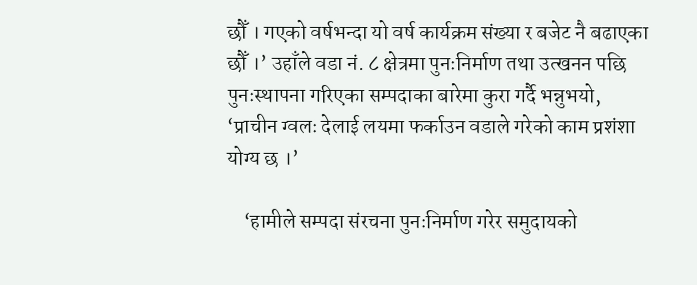छौँ । गएको वर्षभन्दा यो वर्ष कार्यक्रम संख्या र बजेट नै बढाएका छौँ ।’ उहाँले वडा नं. ८ क्षेत्रमा पुनःनिर्माण तथा उत्खनन पछि पुनःस्थापना गरिएका सम्पदाका बारेमा कुरा गर्दै भन्नुभयो, ‘प्राचीन ग्वलः देलाई लयमा फर्काउन वडाले गरेको काम प्रशंशा योग्य छ ।’

    ‘हामीले सम्पदा संरचना पुनःनिर्माण गरेर समुदायको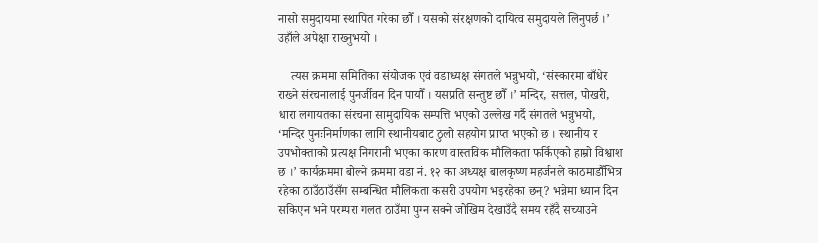नासो समुदायमा स्थापित गरेका छौँ । यसको संरक्षणको दायित्व समुदायले लिनुपर्छ ।’ उहाँले अपेक्षा राख्नुभयो ।

    त्यस क्रममा समितिका संयोजक एवं वडाध्यक्ष संगतले भन्नुभयो, ‘संस्कारमा बाँधेर राख्ने संरचनालाई पुनर्जीवन दिन पायौँ । यसप्रति सन्तुष्ट छौँ ।’ मन्दिर, सत्तल, पोखरी, धारा लगायतका संरचना सामुदायिक सम्पत्ति भएको उल्लेख गर्दै संगतले भन्नुभयो, ‘मन्दिर पुनःनिर्माणका लागि स्थानीयबाट ठुलो सहयोग प्राप्त भएको छ । स्थानीय र उपभोक्ताको प्रत्यक्ष निगरानी भएका कारण वास्तविक मौलिकता फर्किएको हाम्रो विश्वाश छ ।’ कार्यक्रममा बोल्ने क्रममा वडा नं. १२ का अध्यक्ष बालकृष्ण महर्जनले काठमाडौँभित्र रहेका ठाउँठाउँसँग सम्बन्धित मौलिकता कसरी उपयोग भइरहेका छन्? भन्नेमा ध्यान दिन सकिएन भने परम्परा गलत ठाउँमा पुग्न सक्ने जोखिम देखाउँदै समय रहँदै सच्याउने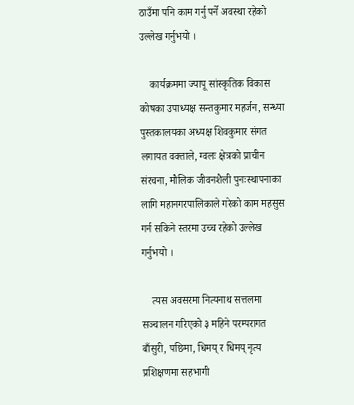ठाउँमा पनि काम गर्नु पर्ने अवस्था रहेको उल्लेख गर्नुभयो ।

    कार्यक्रममा ज्यापू सांस्कृतिक विकास कोषका उपाध्यक्ष सन्तकुमार महर्जन, सन्ध्या पुस्तकालयका अध्यक्ष शिवकुमार संगत लगायत वक्ताले, ग्वलः क्षेत्रको प्राचीन संरचना, मौलिक जीवनशैली पुनःस्थापनाका लागि महानगरपालिकाले गरेको काम महसुस गर्न सकिने स्तरमा उच्च रहेको उल्लेख गर्नुभयो ।

    त्यस अवसरमा नित्यनाथ सत्तलमा सञ्चालन गरिएको ३ महिने परम्परागत बाँसुरी, पछिमा, धिमय् र धिमय् नृत्य प्रशिक्षणमा सहभागी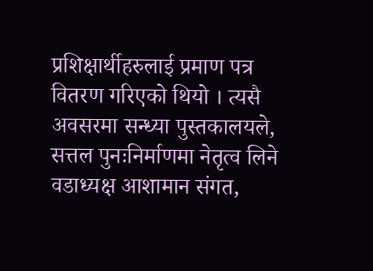प्रशिक्षार्थीहरुलाई प्रमाण पत्र वितरण गरिएको थियो । त्यसै अवसरमा सन्ध्या पुस्तकालयले, सत्तल पुनःनिर्माणमा नेतृत्व लिने वडाध्यक्ष आशामान संगत,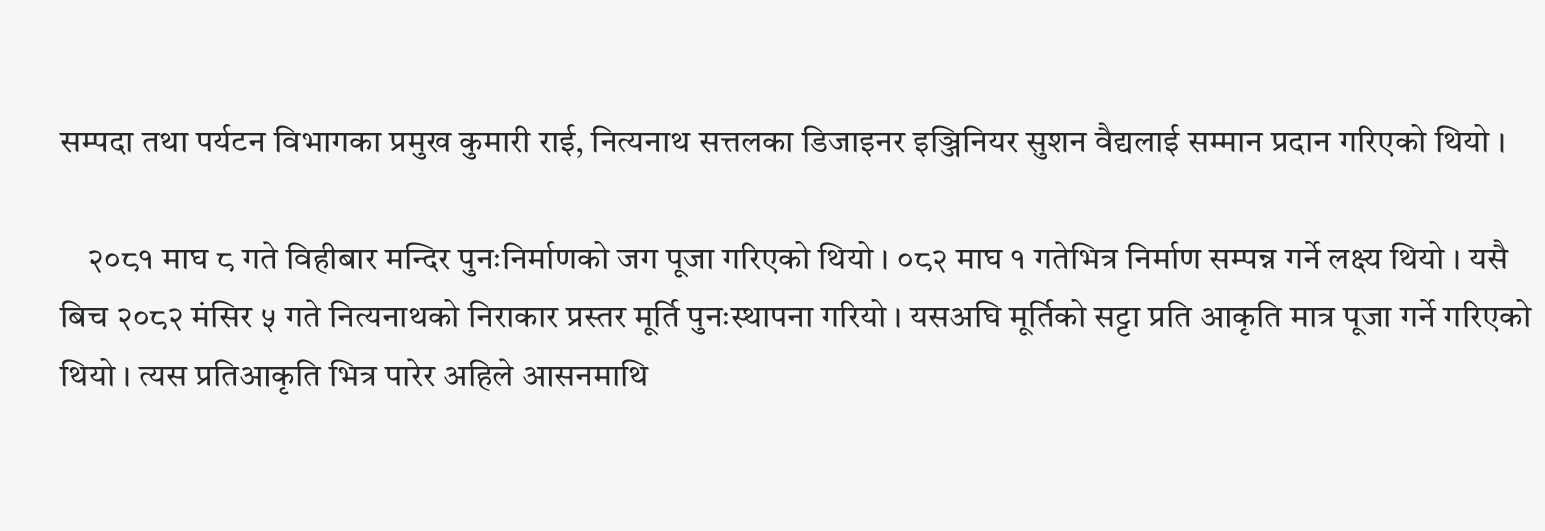सम्पदा तथा पर्यटन विभागका प्रमुख कुमारी राई, नित्यनाथ सत्तलका डिजाइनर इञ्जिनियर सुशन वैद्यलाई सम्मान प्रदान गरिएको थियो ।

    २०८१ माघ ८ गते विहीबार मन्दिर पुनःनिर्माणको जग पूजा गरिएको थियो । ०८२ माघ १ गतेभित्र निर्माण सम्पन्न गर्ने लक्ष्य थियो । यसै बिच २०८२ मंसिर ५ गते नित्यनाथको निराकार प्रस्तर मूर्ति पुनःस्थापना गरियो । यसअघि मूर्तिको सट्टा प्रति आकृति मात्र पूजा गर्ने गरिएको थियो । त्यस प्रतिआकृति भित्र पारेर अहिले आसनमाथि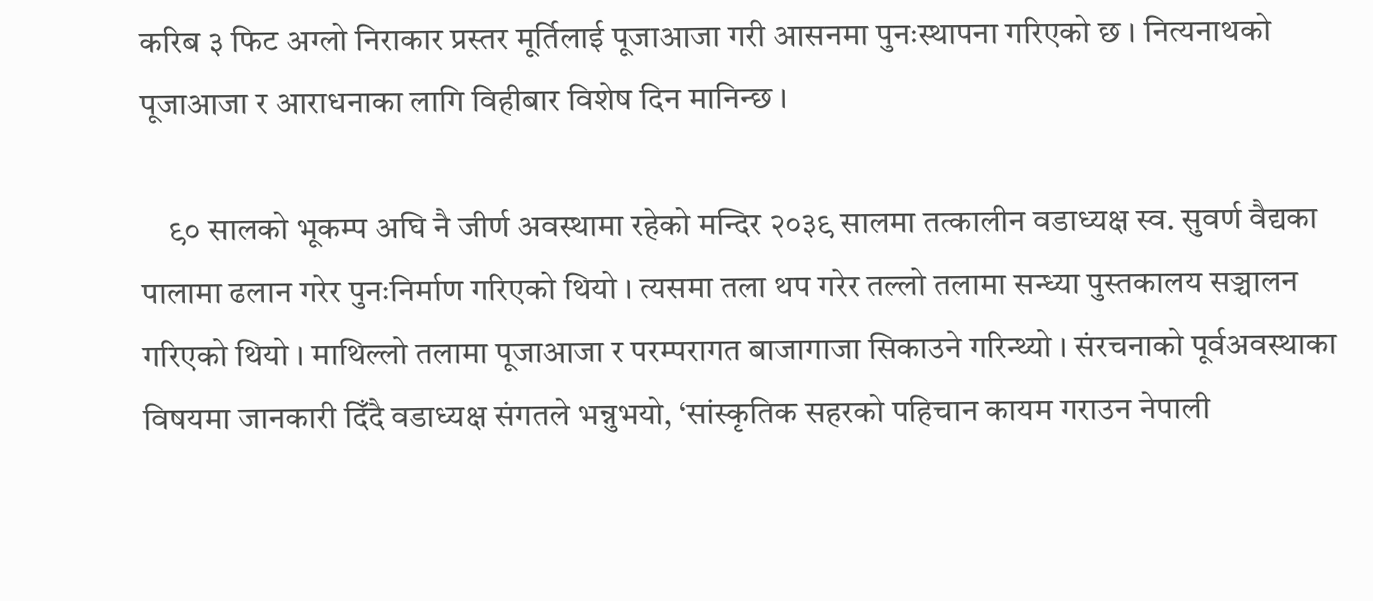करिब ३ फिट अग्लो निराकार प्रस्तर मूर्तिलाई पूजाआजा गरी आसनमा पुनःस्थापना गरिएको छ । नित्यनाथको पूजाआजा र आराधनाका लागि विहीबार विशेष दिन मानिन्छ ।

    ९० सालको भूकम्प अघि नै जीर्ण अवस्थामा रहेको मन्दिर २०३९ सालमा तत्कालीन वडाध्यक्ष स्व. सुवर्ण वैद्यका पालामा ढलान गरेर पुनःनिर्माण गरिएको थियो । त्यसमा तला थप गरेर तल्लो तलामा सन्ध्या पुस्तकालय सञ्चालन गरिएको थियो । माथिल्लो तलामा पूजाआजा र परम्परागत बाजागाजा सिकाउने गरिन्थ्यो । संरचनाको पूर्वअवस्थाका विषयमा जानकारी दिँदै वडाध्यक्ष संगतले भन्नुभयो, ‘सांस्कृतिक सहरको पहिचान कायम गराउन नेपाली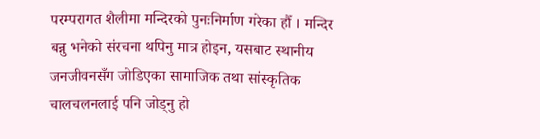परम्परागत शैलीमा मन्दिरको पुनःनिर्माण गरेका हौँ । मन्दिर बन्नु भनेको संरचना थपिनु मात्र होइन, यसबाट स्थानीय जनजीवनसँग जोडिएका सामाजिक तथा सांस्कृतिक चालचलनलाई पनि जोड्नु हो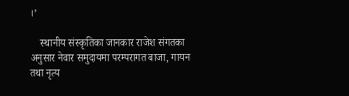।’

    स्थानीय संस्कृतिका जानकार राजेश संगतका अनुसार नेवार समुदायमा परम्परागत बाजा, गायन तथा नृत्य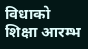विधाको शिक्षा आरम्भ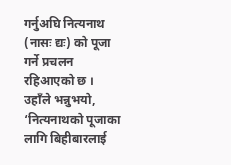गर्नुअघि नित्यनाथ (नासः द्यः) को पूजा गर्ने प्रचलन रहिआएको छ । उहाँले भन्नुभयो, ‘नित्यनाथको पूजाका लागि बिहीबारलाई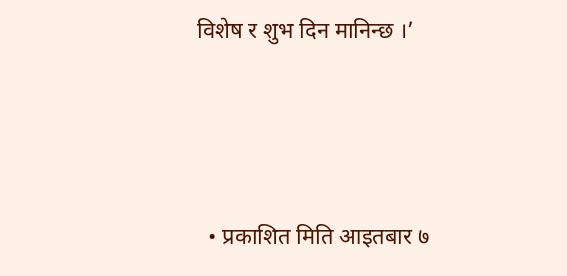विशेष र शुभ दिन मानिन्छ ।’




  • प्रकाशित मिति आइतबार ७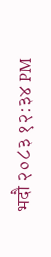भदौ २०८३ १२:३४ PM